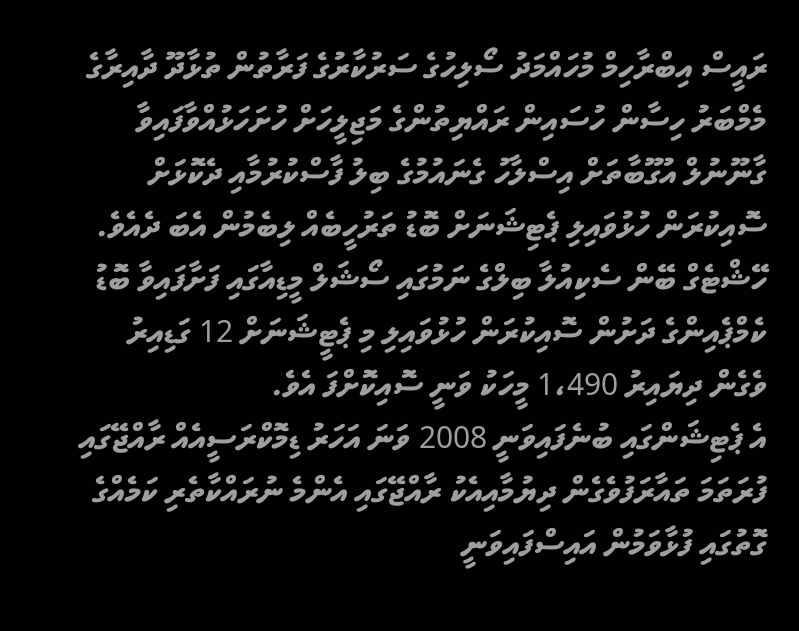ރައީސް އިބްރާހިމް މުހައްމަދު ސޯލިހުގެ ސަރުކާރުގެ ފަރާތުން ތުޅާދޫ ދާއިރާގެ މެމްބަރު ހިސާން ހުސައިން ރައްޔިތުންގެ މަޖިލީހަށް ހުށަހަޅުއްވާފައިވާ ގާނޫނުލް އުގޫބާތަށް އިސްލާހު ގެނައުމުގެ ބިލު ފާސްކުރުމާއި ދެކޮޅަށް ސޮއިކުރަން ހުޅުވައިލި ޕެޓިޝަނަށް ބޮޑު ތަރުހީބެއް ލިބެމުން އެބަ ދެއެވެ.
ހޭޝްޓެގް ބޭން ސެކިއުލާ ބިލްގެ ނަމުގައި ސޯޝަލް މީޑިއާގައި ފަށާފައިވާ ބޮޑު ކެމްޕެއިންގެ ދަށުން ސޮއިކުރަން ހުޅުވައިލި މި ޕެޓީޝަނަށް 12 ގަޑިއިރު ވެގެން ދިޔައިރު 1،490 މީހަކު ވަނީ ސޮއިކޮށްފަ އެވެ.
އެ ޕެޓިޝަންގައި ބުނެފައިވަނީ 2008 ވަނަ އަހަރު ޑިމޮކްރަސީއެއް ރާއްޖޭގައި ފުރަތަމަ ތައާރަފުވެގެން ދިޔުމާއިއެކު ރާއްޖޭގައި އެންމެ ނުރައްކާތެރި ކަމެއްގެ ގޮތުގައި ފުޅާވަމުން އައިސްފައިވަނީ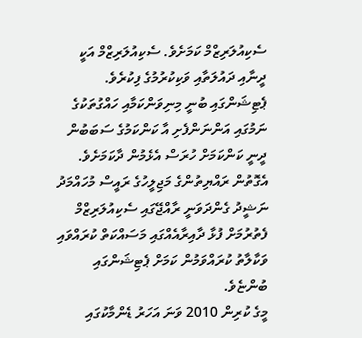ސެކިއުލަރިޒްމް ކަމަށެވެ. ސެކިއުލަރިޒްމް އަކީ ދީނާއި ދައުލަތާއި ވަކިކުރުމުގެ ފިކުރެވެ.
ޕެޓިޝަންގައި ބުނީ މިނިވަންކަމާއި ހައްގުތަކުގެ ނަމުގައި އަންނަންފެށި އާ ކަންކަމުގެ ސަބަބުން ދީނީ ކަންކަމަށް ހުރަސް އެޅެމުން ދާކަމަށެވެ. އެގޮތުން ރައްޔިތުންގެ މަޖިލީހުގެ ރައީސް މުހައްމަދު ނަޝީދު ގެންދަވަނީ ރާއްޖޭގައި ސެކިއުލަރިޒްމް ފެތުރުމަށް ފުޅާ ދާއިރާއެއްގައި މަސައްކަތް ކުރައްވައި ވަކާލާތު ކުރައްވަމުން ކަމަށް ޕެޓިޝަންގައި ބުންޏެވެ.
މީގެ ކުރިން 2010 ވަނަ އަހަރު ޑެންމާކުގައި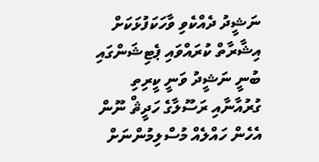ނަޝީދު ދެއްކެވި ވާހަކަފުޅަކަށް އިޝާރާތް ކުރައްވައި ޕެޓިޝަންގައި ބުނީ ނަޝީދު ވަނީ ކީރިތި ގުރުއާނާއި ރަސޫލާގެ ހަދީޘް ނޫން އެހެން ހައްލެއް މުސްލިމުންނަށް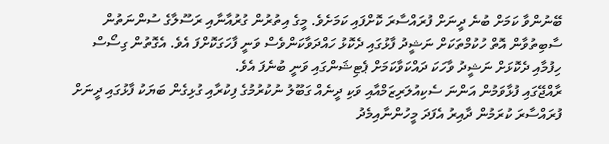ބޭނުންވާ ކަމަށް ބުނެ ދީނަށް ފުރައްސާރަ ކޮށްފައި ކަމަށެވެ. މީގެ އިތުރުން ގުރުއާނާއި ރަސޫލާގެ ސުންނަތުން ސާބިތުވާން އޮތް ހުކުމްތަކަށް ނަޝީދު ފާޅުގައި ދެކޮޅު ހައްދަވާކަންވެސް ވަނީ ފާހަގަކޮށްފަ އެވެ. އެގޮތުން ގިސޯސް ހިފުމާއި ދެކޮޅަށް ނަޝީދު ވާހަކަ ދައްކަވާކަމަށް ޕެޓިޝަންގައި ވަނީ ބުނެފަ އެވެ.
ރާއްޖޭގައި ފުޅާވަމުން އަންނަ ސެކިއުލަރިޒަމްއާއި ވަކި ދީނެއް ގަބޫލު ނުކުރުމުގެ ފިކުރާއި ގުޅިގެން ބަޔަކު ފާޅުގައި ދީނަށް ފުރައްސާރަ ކުރަމުން ދާއިރު އެފަދަ މީހުންނާއިމެދު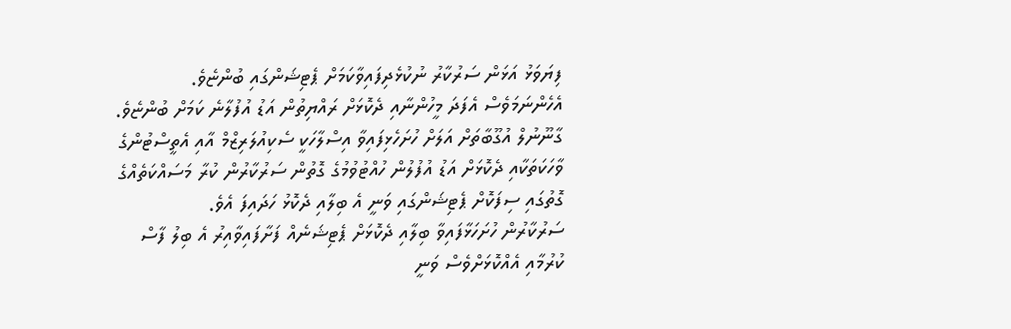ފިޔަވަޅު އަޅަން ސަރުކާރު ނުކުޅެދިފައިވާކަމަށް ޕެޓިޝަންގައި ބުންޏެވެ. އެހެންނަމަވެސް އެފަދަ މީހުންނާއި ދެކޮޅަށް ރައްޔިތުން އަޑު އުފުލާނެ ކަމަށް ބުންޏެވެ.
ގާނޫނުލް އުގޫބާތަށް އަލަށް ހުށަހެޅިފައިވާ އިސްލާހަކީ ސެކިއުލަރިޒްމް އާއި އެތީސްޓުންގެ ވާހަކަތަކާއި ދެކޮޅަށް އަޑު އުފުލުން ހުއްޓުވުމުގެ ގޮތުން ސަރުކާރުން ކުރާ މަސައްކަތެއްގެ ގޮތުގައި ސިފަކޮށް ޕެޓިޝަންގައި ވަނީ އެ ބިލާއި ދެކޮޅު ހަދައިފަ އެވެ.
ސަރުކާރުން ހުށަހަޅާފައިވާ ބިލާއި ދެކޮޅަށް ޕެޓިޝަނެއް ފަށާފައިވާއިރު އެ ބިލު ފާސް ކުރުމާއި އެއްކޮޅަށްވެސް ވަނީ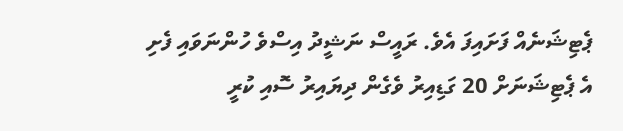ޕެޓިޝަނެއް ފަށައިފަ އެވެ. ރައީސް ނަޝީދު އިސްވެ ހުންނަވައި ފެށި އެ ޕެޓިޝަނަށް 20 ގަޑިއިރު ވެގެން ދިޔައިރު ސޮއި ކުރީ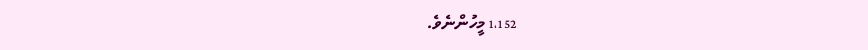1،152 މީހުންނެވެ.